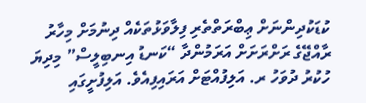ކުޑަކުދިންނަށް ޢިބްރަތްތެރި ފިލާވަޅުތަކެއް ދިނުމަށް މިހާރު ރާއްޖޭގެ ރަށްރަށަށް އަރަމުންދާ “ކަނޑު އިނބިލީސް” މިދިޔަ ހުކުރު ދުވަހު ރ. އަލިފުއްޓަށް އަރައިފިއެވެ. އަލިފުށީގައި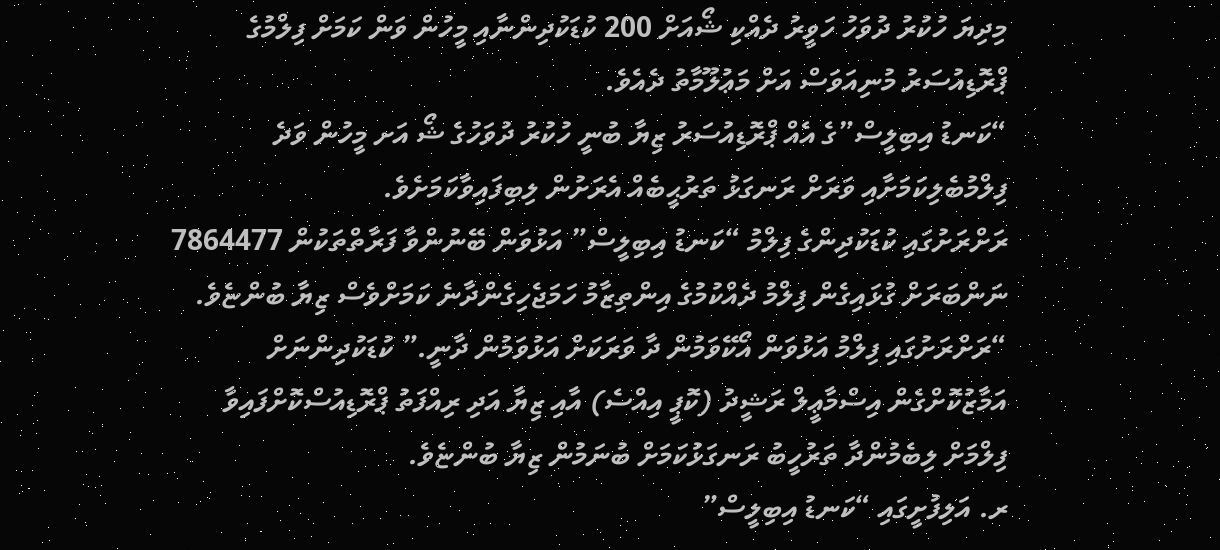މިދިޔަ ހުކުރު ދުވަހު ހަވީރު ދެއްކި ޝޯއަށް 200 ކުޑަކުދިންނާއި މީހުން ވަން ކަމަށް ފިލްމުގެ ޕްރޮޑިއުސަރު މުނިއަވަސް އަށް މަޢުލޫމާތު ދެއެވެ.
“ކަނޑު އިބިލީސް”ގެ އެއް ޕްރޮޑިއުސަރު ޒިޔާ ބުނީ ހުކުރު ދުވަހުގެ ޝޯ އަށ މީހުން ވަދެ ފިލްމުބެލިކަމަށާއި ވަރަށް ރަނގަޅު ތަރުޙީބެއް އެރަށުން ލިބިފައިވާކަމަށެވެ.
ރަށްރަށުގައި ކުޑަކުދިންގެ ފިލްމު “ކަނޑު އިބިލީސް” އަޅުވަން ބޭނުންވާ ފަރާތްތަކުން 7864477 ނަންބަރަށް ގުޅައިގެން ފިލްމު ދެއްކުމުގެ އިންތިޒާމު ހަމަޖެހިގެންދާނެ ކަމަށްވެސް ޒިޔާ ބުންޏެވެ.
“ރަށްރަށުގައި ފިލްމު އަޅުވަން އޯކޭވަމުން ދާ ވަރަކަށް އަޅުވަމުން ދާނީ.” ކުޑަކުދިންނަށް އަމާޒުކޮށްގެން އިސްމާޢީލް ރަޝީދު (ކޮޕީ އިއްސެ) އާއި ޒިޔާ އަދި ރިއްފަތު ޕްރޮޑިއުސްކޮށްފައިވާ ފިލްމަށް ލިބެމުންދާ ތަރުހީބު ރަނގަޅުކަމަށް ބުނަމުން ޒިޔާ ބުންޏެވެ.
ރ. އަލިފުށީގައި “ކަނޑު އިބިލީސް”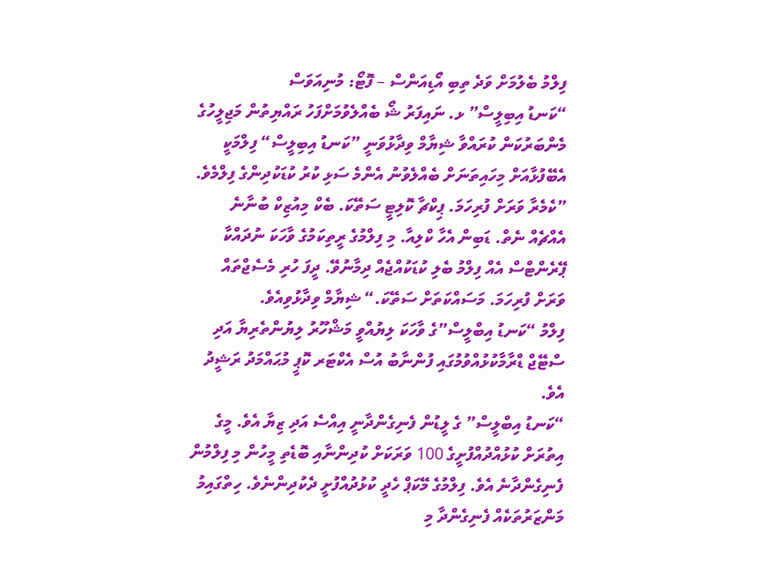ފިލްމު ބެލުމަށް ވަދެ ތިބި އޯޑިއަންސް – ފޮޓޯ: މުނިއަވަސް
“ކަނޑު އިބިލީސް” ޅ. ނައިފަރު ޝޯ ބެއްލެވުމަށްފަހު ރައްޔިތުން މަޖިލީހުގެ މެންބަރުކަން ކުރައްވާ ޝިޔާމް ވިދާޅުވަނީ ”ކަނޑު އިބިލީސް“ ފިލްމަކީ އެބޭފުޅާއަށް މިހައިތަނަށް ބެއްލެވުނު އެންމެ ސަޅި ކުރު ކުޑަކުދިންގެ ފިލްމެވެ.
”ކެމެރާ ވަރަށް ފުރިހަމަ. ޕިކްޗާ ކޮލިޓީ ސަތޭކަ. ބެކް މިއުޒިކް ބުނާނެ އެއްޗެއް ނެތް. ޑަބިން އެހާ ކްލިއާ. މި ފިލްމުގެ ރީތިކަމުގެ ވާހަކަ ނުދައްކާ ޕޭރެންޓްސް އެއް ފިލްމު ބެލި ކުޑަކުއްޖެއް ދިމާނުވޭ. ދީފަ ހުރި މެސެޖްތައް ވަރަށް ފުރިހަމަ. މަސައްކަތަށް ސަތޭކަ.“ ޝިޔާމް ވިދާޅުވިއެވެ.
ފިލްމު “ކަނޑު އިބްލީސް”ގެ ވާހަކަ ލިޔުއްވީ މަޝްހޫރު ލިޔުންތެރިޔާ އަދި ސްޓޭޖް ޑްރާމާކުޅުއްވުމުގައި ފުންނާބު އުސް އެކްޓަރ ކޮޕީ މުޙައްމަދު ރަޝީދު އެވެ.
“ކަނޑު އިބްލީސް” ގެ ލީޑުން ފެނިގެންދާނީ އިއްސެ އަދި ޒިޔާ އެވެ. މީގެ އިތުރަށް ކުޅުއްދުއްފުށީގެ 100 ވަރަކަށް ކުދިންނާއި ބޮޑެތި މީހުން މި ފިލްމުން ފެނިގެންދާނެ އެވެ. ފިލްމުގެ މޭކަޕް ހެދީ ކުޅުދުއްފުށީ ދެކުދިންނެވެ. ހިތްގައިމު މަންޒަރުތަކެއް ފެނިގެންދާ މި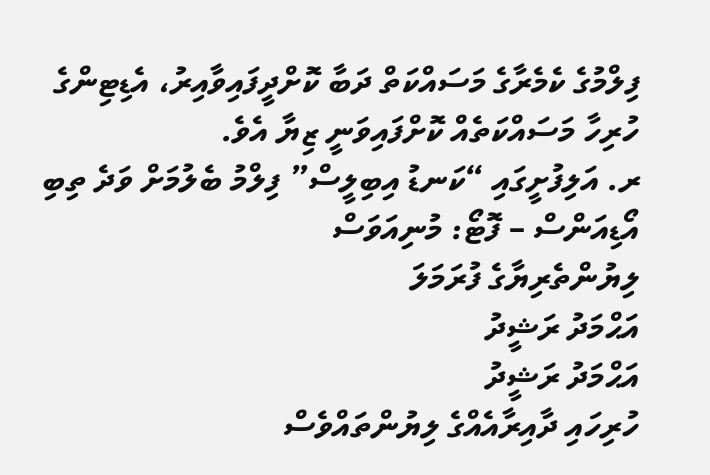ފިލްމުގެ ކެމެރާގެ މަސައްކަތް ދަބާ ކޮށްދީފައިވާއިރު، އެޑިޓިންގެ ހުރިހާ މަސައްކަތެއް ކޮށްފައިވަނީ ޒިޔާ އެވެ.
ރ. އަލިފުށީގައި “ކަނޑު އިބިލީސް” ފިލްމު ބެލުމަށް ވަދެ ތިބި އޯޑިއަންސް – ފޮޓޯ: މުނިއަވަސް
ލިޔުންތެރިޔާގެ ފުރަމަލަ
އަޙްމަދު ރަޝީދު
އަޙްމަދު ރަޝީދު
ހުރިހައި ދާއިރާއެއްގެ ލިޔުންތައްވެސް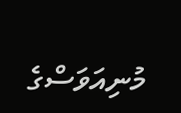މުނިއަވަސްގެ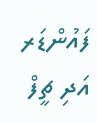ފައުންޑަރ އަދި ޗީފް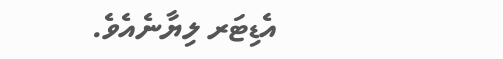އެޑިޓަރ ލިޔާނެއެވެ.